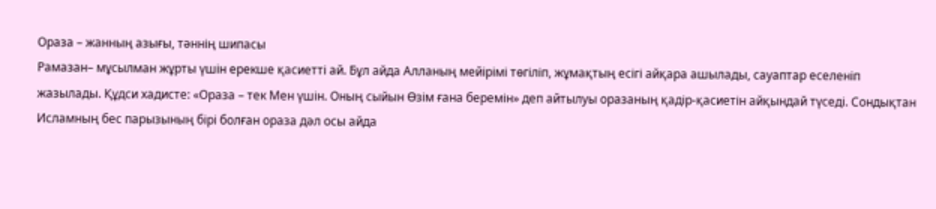Ораза – жанның азығы, тәннің шипасы
Рамазан– мұсылман жұрты үшін ерекше қасиетті ай. Бұл айда Алланың мейірімі төгіліп, жұмақтың есігі айқара ашылады, сауаптар еселеніп жазылады. Құдси хадисте: «Ораза – тек Мен үшін. Оның сыйын Өзім ғана беремін» деп айтылуы оразаның қадір-қасиетін айқындай түседі. Сондықтан Исламның бес парызының бірі болған ораза дәл осы айда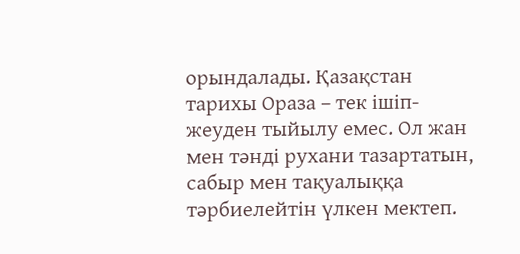орындалады. Қазақстан тарихы Ораза – тек ішіп-жеуден тыйылу емес. Ол жан мен тәнді рухани тазартатын, сабыр мен тақуалыққа тәрбиелейтін үлкен мектеп.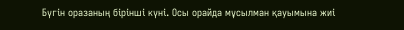Бүгін оразаның бірінші күні. Осы орайда мұсылман қауымына жиі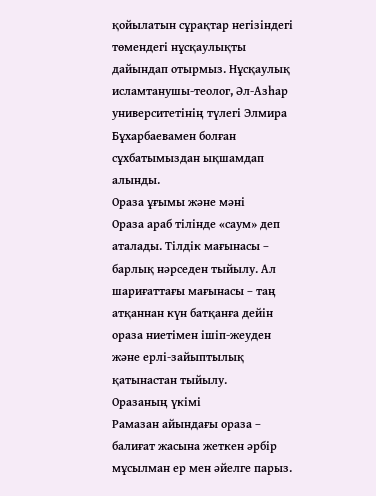қойылатын сұрақтар негізіндегі төмендегі нұсқаулықты дайындап отырмыз. Нұсқаулық исламтанушы-теолог, Әл-Азһар университетінің түлегі Элмира Бұхарбаевамен болған сұхбатымыздан ықшамдап алынды.
Ораза ұғымы және мәні
Ораза араб тілінде «саум» деп аталады. Тілдік мағынасы – барлық нәрседен тыйылу. Ал шариғаттағы мағынасы – таң атқаннан күн батқанға дейін ораза ниетімен ішіп-жеуден және ерлі-зайыптылық қатынастан тыйылу.
Оразаның үкімі
Рамазан айындағы ораза – балиғат жасына жеткен әрбір мұсылман ер мен әйелге парыз.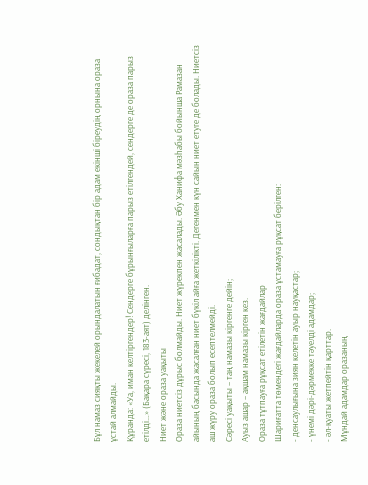Бұл намаз сияқты жекелей орындалатын ғибадат, сондықтан бір адам екінші біреудің орнына ораза ұстай алмайды.
Құранда: «Уа, иман келтіргендер! Сендерге бұрынғыларға парыз етілгендей, сендерге де ораза парыз етілді…» (Бақара сүресі, 183-аят) делінген.
Ниет және ораза уақыты
Ораза ниетсіз дұрыс болмайды. Ниет жүрекпен жасалады. Әбу Ханифа мәзһабы бойынша Рамазан айының басында жасалған ниет бүкіл айға жеткілікті. Дегенмен күн сайын ниет етуге де болады. Ниетсіз аш жүру ораза болып есептелмейді.
Сәресі уақыты – таң намазы кіргенге дейін;
Ауыз ашар – ақшам намазы кірген кез.
Ораза тұтпауға рұқсат етілетін жағдайлар
Шариғатта төмендегі жағдайларда ораза ұстамауға рұқсат берілген:
- денсаулығына зиян келетін ауыр науқастар;
- үнемі дәрі-дәрмекке тәуелді адамдар;
- әл-қуаты жетпейтін қарттар.
Мұндай адамдар оразаның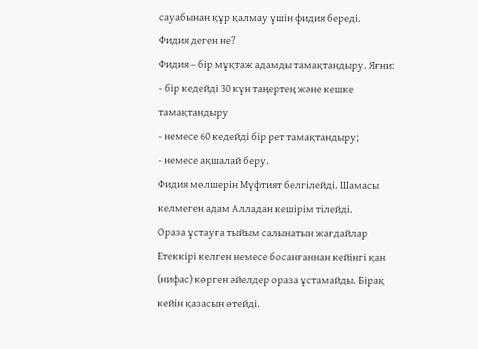сауабынан құр қалмау үшін фидия береді.
Фидия деген не?
Фидия – бір мұқтаж адамды тамақтандыру. Яғни:
- бір кедейді 30 күн таңертең және кешке тамақтандыру
- немесе 60 кедейді бір рет тамақтандыру;
- немесе ақшалай беру.
Фидия мөлшерін Мүфтият белгілейді. Шамасы келмеген адам Алладан кешірім тілейді.
Ораза ұстауға тыйым салынатын жағдайлар
Етеккірі келген немесе босанғаннан кейінгі қан (нифас) көрген әйелдер ораза ұстамайды. Бірақ кейін қазасын өтейді.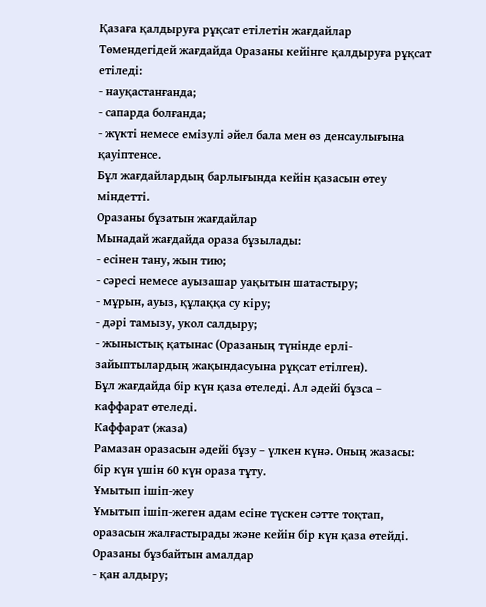Қазаға қалдыруға рұқсат етілетін жағдайлар
Төмендегідей жағдайда Оразаны кейінге қалдыруға рұқсат етіледі:
- науқастанғанда;
- сапарда болғанда;
- жүкті немесе емізулі әйел бала мен өз денсаулығына қауіптенсе.
Бұл жағдайлардың барлығында кейін қазасын өтеу міндетті.
Оразаны бұзатын жағдайлар
Мынадай жағдайда ораза бұзылады:
- есінен тану, жын тию;
- сәресі немесе ауызашар уақытын шатастыру;
- мұрын, ауыз, құлаққа су кіру;
- дәрі тамызу, укол салдыру;
- жыныстық қатынас (Оразаның түнінде ерлі-зайыптылардың жақындасуына рұқсат етілген).
Бұл жағдайда бір күн қаза өтеледі. Ал әдейі бұзса – каффарат өтеледі.
Каффарат (жаза)
Рамазан оразасын әдейі бұзу – үлкен күнә. Оның жазасы: бір күн үшін 60 күн ораза тұту.
Ұмытып ішіп-жеу
Ұмытып ішіп-жеген адам есіне түскен сәтте тоқтап, оразасын жалғастырады және кейін бір күн қаза өтейді.
Оразаны бұзбайтын амалдар
- қан алдыру;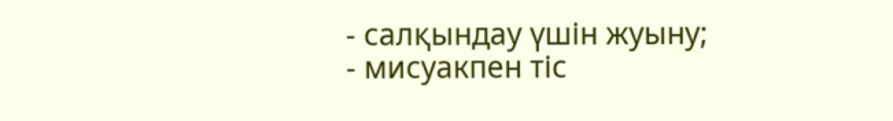- салқындау үшін жуыну;
- мисуакпен тіс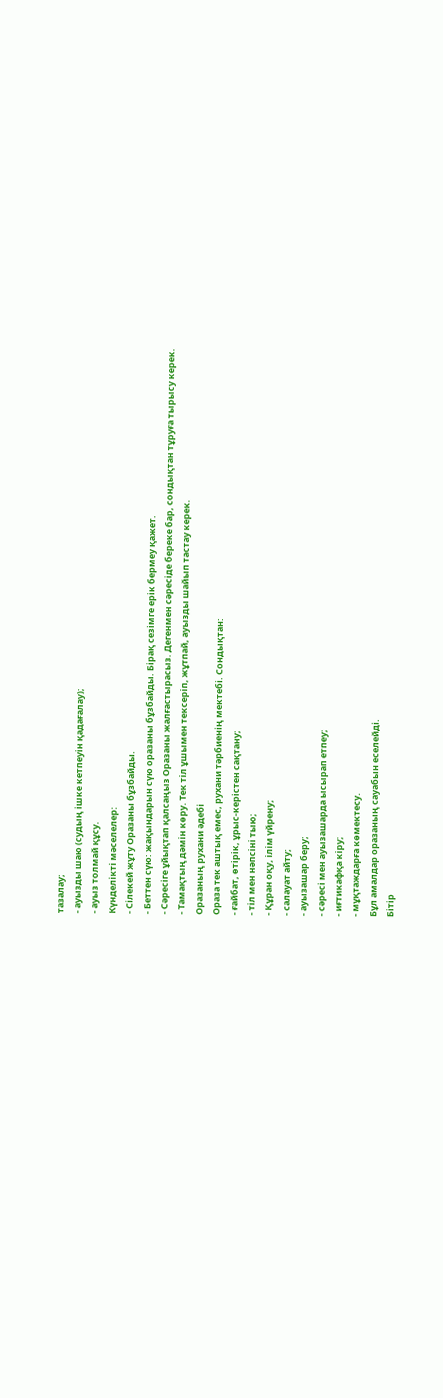тазалау;
- ауызды шаю (судың ішке кетпеуін қадағалау);
- ауыз толмай құсу.
Күнделікті мәселелер:
- Сілекей жұту Оразаны бұзбайды.
- Беттен сүю: жақындарын сүю оразаны бұзбайды. Бірақ сезімге ерік бермеу қажет.
- Сәресіге ұйықтап қалсаңыз Оразаны жалғастырасыз. Дегенмен сәресіде береке бар, сондықтан тұруға тырысу керек.
- Тамақтың дәмін көру. Тек тіл ұшымен тексеріп, жұтпай, ауызды шайып тастау керек.
Оразаның рухани әдебі
Ораза тек аштық емес, рухани тәрбиенің мектебі. Сондықтан:
- ғайбат, өтірік, ұрыс-керістен сақтану;
- тіл мен нәпсіні тыю;
- Құран оқу, ілім үйрену;
- салауат айту;
- ауызашар беру;
- сәресі мен ауызашарда ысырап етпеу;
- иғтикафқа кіру;
- мұқтаждарға көмектесу.
Бұл амалдар оразаның сауабын еселейді.
Бітір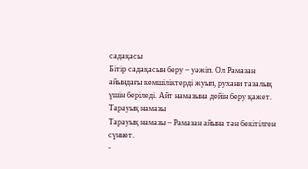садақасы
Бітір садақасын беру – уәжіп. Ол Рамазан айындағы кемшіліктерді жуып, рухани тазалық үшін беріледі. Айт намазына дейін беру қажет.
Тарауық намазы
Тарауық намазы – Рамазан айына тән бекітілген сүннет.
-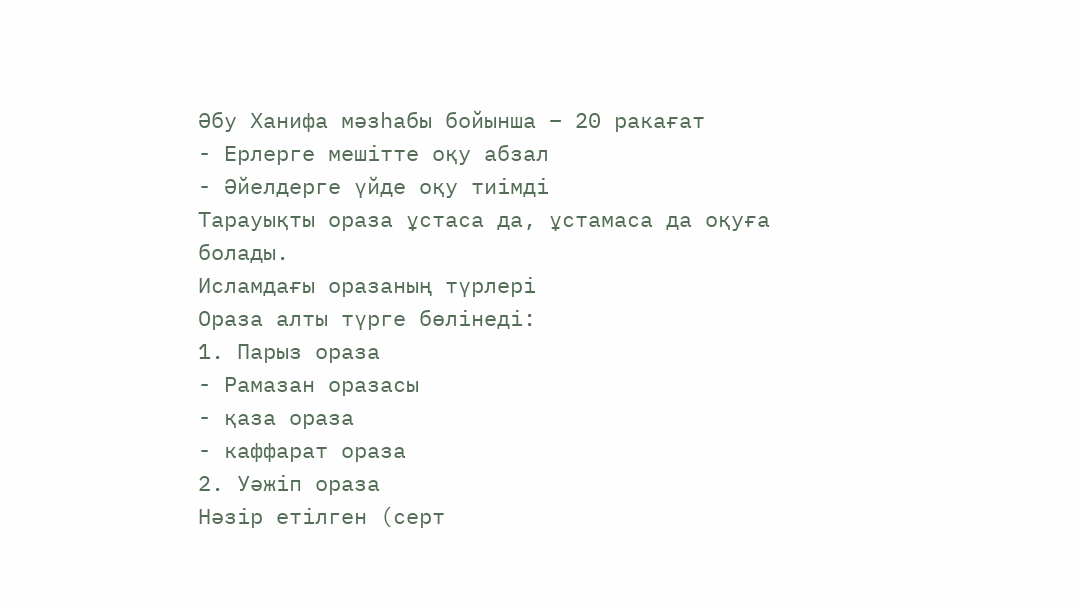Әбу Ханифа мәзһабы бойынша – 20 ракағат
- Ерлерге мешітте оқу абзал
- Әйелдерге үйде оқу тиімді
Тарауықты ораза ұстаса да, ұстамаса да оқуға болады.
Исламдағы оразаның түрлері
Ораза алты түрге бөлінеді:
1. Парыз ораза
- Рамазан оразасы
- қаза ораза
- каффарат ораза
2. Уәжіп ораза
Нәзір етілген (серт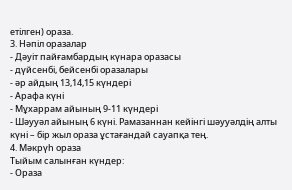етілген) ораза.
3. Нәпіл оразалар
- Дәуіт пайғамбардың күнара оразасы
- дүйсенбі, бейсенбі оразалары
- әр айдың 13,14,15 күндері
- Арафа күні
- Мұхаррам айының 9-11 күндері
- Шәууәл айының 6 күні. Рамазаннан кейінгі шәууәлдің алты күні – бір жыл ораза ұстағандай сауапқа тең.
4. Мәкрүһ ораза
Тыйым салынған күндер:
- Ораза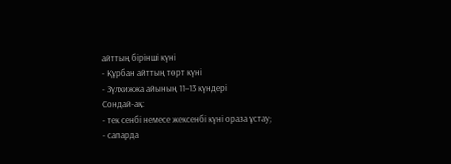айттың бірінші күні
- Құрбан айттың төрт күні
- Зүлхижжа айының 11–13 күндері
Сондай-ақ:
- тек сенбі немесе жексенбі күні ораза ұстау;
- сапарда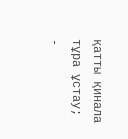қатты қинала тұра ұстау;
-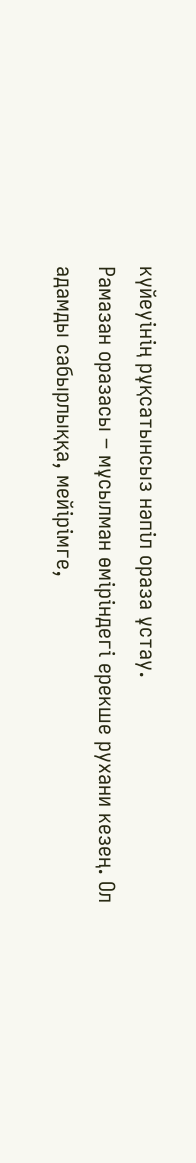күйеуінің рұқсатынсыз нәпіл ораза ұстау.
Рамазан оразасы – мұсылман өміріндегі ерекше рухани кезең. Ол адамды сабырлыққа, мейірімге,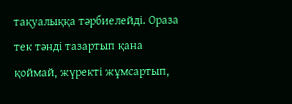тақуалыққа тәрбиелейді. Ораза тек тәнді тазартып қана қоймай, жүректі жұмсартып,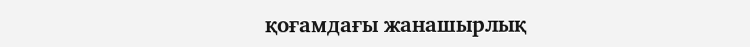қоғамдағы жанашырлық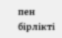пен бірлікті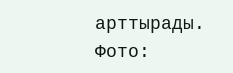арттырады.
Фото: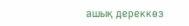ашық дереккөз